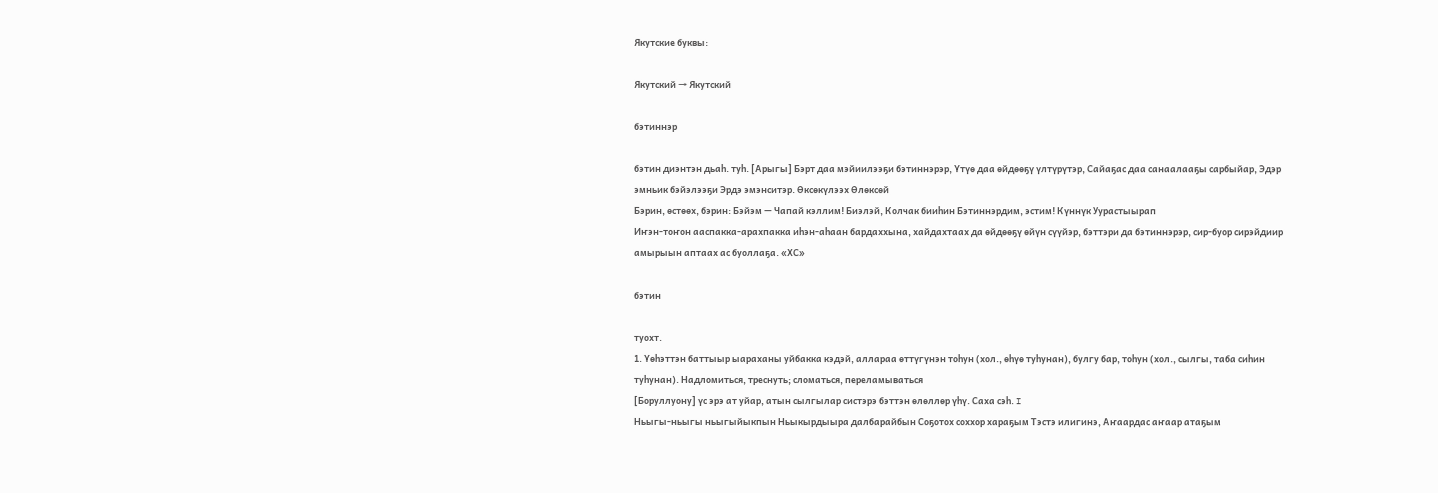Якутские буквы:

Якутский → Якутский

бэтиннэр

бэтин диэнтэн дьаһ. туһ. [Арыгы] Бэрт даа мэйиилээҕи бэтиннэрэр, Үтүө даа өйдөөҕү үлтүрүтэр, Сайаҕас даа санаалааҕы сарбыйар, Эдэр эмньик бэйэлээҕи Эрдэ эмэнситэр. Өксөкүлээх Өлөксөй
Бэрин, өстөөх, бэрин: Бэйэм — Чапай кэллим! Биэлэй, Колчак бииһин Бэтиннэрдим, эстим! Күннүк Уурастыырап
Иҥэн-тоҥон ааспакка-арахпакка иһэн-аһаан бардаххына, хайдахтаах да өйдөөҕү өйүн сүүйэр, бэттэри да бэтиннэрэр, сир-буор сирэйдиир амырыын аптаах ас буоллаҕа. «ХС»

бэтин

туохт.
1. Үөһэттэн баттыыр ыараханы уйбакка кэдэй, аллараа өттүгүнэн тоһун (хол., өһүө туһунан), булгу бар, тоһун (хол., сылгы, таба сиһин туһунан). Надломиться, треснуть; сломаться, переламываться
[Боруллуону] үс эрэ ат уйар, атын сылгылар систэрэ бэттэн өлөллөр үһү. Саха сэһ. I
Ньыгы-ньыгы ньыгыйыкпын Ньыкырдыыра далбарайбын Соҕотох соххор хараҕым Тэстэ илигинэ, Аҥаардас аҥаар атаҕым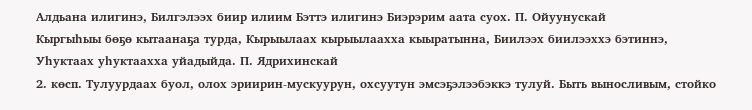Алдьана илигинэ, Билгэлээх биир илиим Бэттэ илигинэ Биэрэрим аата суох. П. Ойуунускай
Кыргыһыы бөҕө кытаанаҕа турда, Кырыылаах кырыылаахха кыыратынна, Биилээх биилээххэ бэтиннэ, Уһуктаах уһуктаахха уйадыйда. П. Ядрихинскай
2. көсп. Тулуурдаах буол, олох эриирин-мускуурун, охсуутун эмсэҕэлээбэккэ тулуй. Быть выносливым, стойко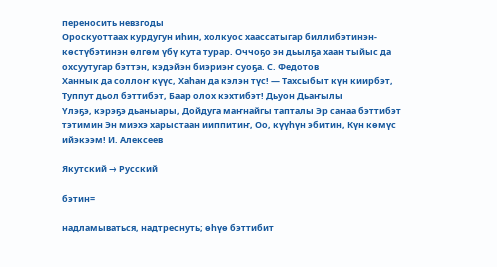переносить невзгоды
Ороскуоттаах курдугун иһин, холкуос хаассатыгар биллибэтинэн-көстүбэтинэн өлгөм үбү кута турар. Оччоҕо эн дьылҕа хаан тыйыс да охсуутугар бэттэн, кэдэйэн биэриэҥ суоҕа. С. Федотов
Ханнык да соллоҥ күүс, Хаһан да кэлэн түс! — Тахсыбыт күн киирбэт, Туппут дьол бэттибэт, Баар олох кэхтибэт! Дьуон Дьаҥылы
Үлэҕэ, кэрэҕэ дьаныары, Дойдуга маҥнайгы тапталы Эр санаа бэттибэт тэтимин Эн миэхэ харыстаан ииппитиҥ, Оо, күүһүн эбитин, Күн көмүс ийэкээм! И. Алексеев

Якутский → Русский

бэтин=

надламываться, надтреснуть; өһүө бэттибит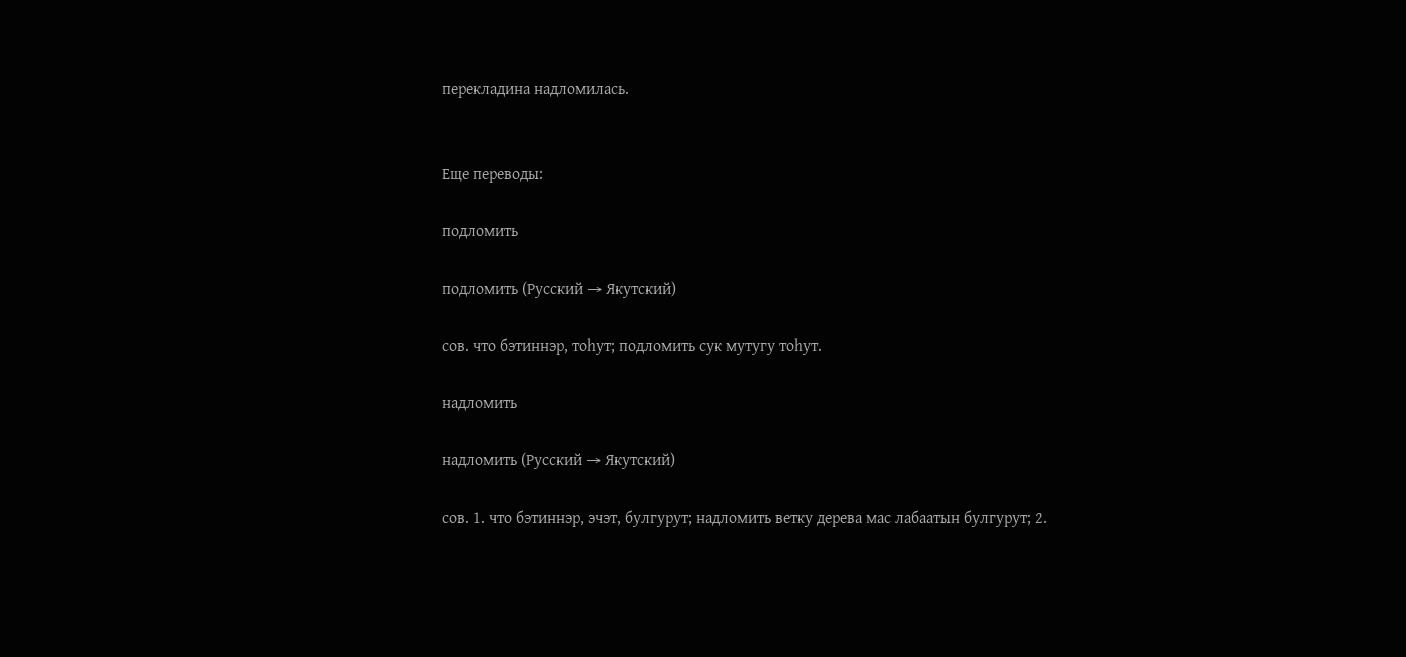перекладина надломилась.


Еще переводы:

подломить

подломить (Русский → Якутский)

сов. что бэтиннэр, тоһут; подломить сук мутугу тоһут.

надломить

надломить (Русский → Якутский)

сов. 1. что бэтиннэр, эчэт, булгурут; надломить ветку дерева мас лабаатын булгурут; 2.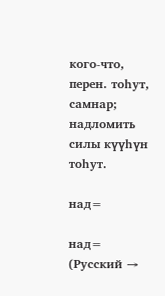кого-что, перен. тоһут, самнар; надломить силы күүһүн тоһут.

над=

над= (Русский →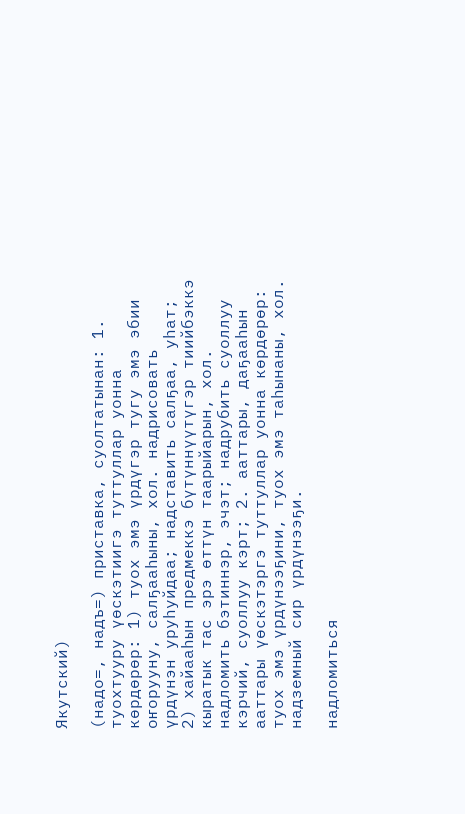Якутский)

(надо=, надъ=) приставка, суолтатынан: 1. туохтууру үөскэтиигэ туттуллар уонна көрдөрөр: 1) туох эмэ үрдүгэр тугу эмэ эбии оҥорууну, салҕааһыны, хол. надрисовать үрдүнэн уруһуйдаа; надставить салҕаа, уһат; 2) хайааһын предмеккэ бүтүннүүтүгэр тиийбэккэ кыратык тас эрэ өттүн таарыйарын, хол. надломить бэтиннэр, эчэт; надрубить суоллуу кэрчий, суоллуу кэрт; 2. ааттары, даҕааһын ааттары үөскэтэргэ туттуллар уонна көрдөрөр: туох эмэ үрдүнээҕини, туох эмэ таһынаны, хол. надземный сир үрдүнээҕи.

надломиться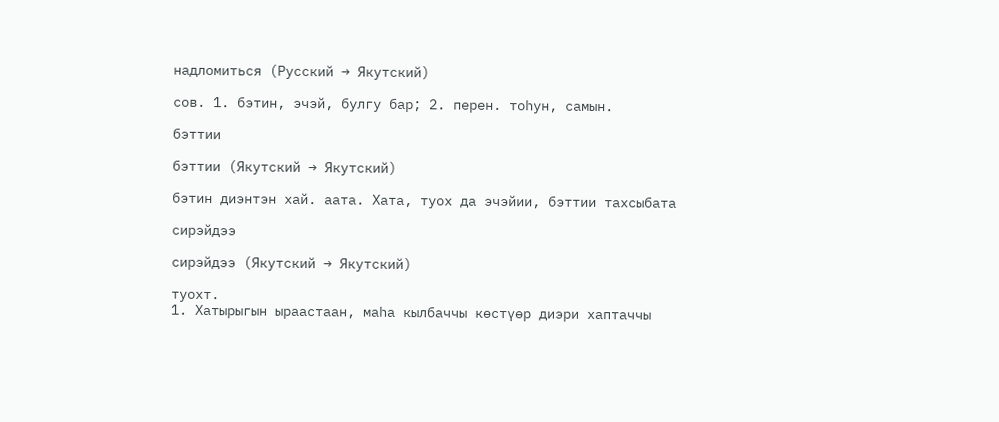надломиться (Русский → Якутский)

сов. 1. бэтин, эчэй, булгу бар; 2. перен. тоһун, самын.

бэттии

бэттии (Якутский → Якутский)

бэтин диэнтэн хай. аата. Хата, туох да эчэйии, бэттии тахсыбата

сирэйдээ

сирэйдээ (Якутский → Якутский)

туохт.
1. Хатырыгын ыраастаан, маһа кылбаччы көстүөр диэри хаптаччы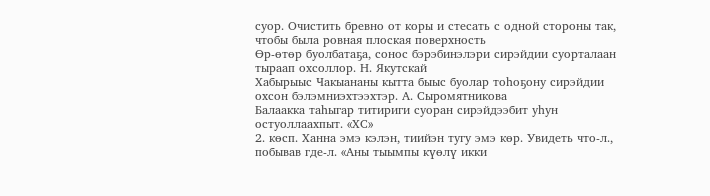суор. Очистить бревно от коры и стесать с одной стороны так, чтобы была ровная плоская поверхность
Өр-өтөр буолбатаҕа, сонос бэрэбинэлэри сирэйдии суорталаан тыраап охсоллор. Н. Якутскай
Хабырыыс Чакыананы кытта быыс буолар тоһоҕону сирэйдии охсон бэлэмниэхтээхтэр. А. Сыромятникова
Балаакка таһыгар титириги суоран сирэйдээбит уһун остуоллаахпыт. «ХС»
2. көсп. Ханна эмэ кэлэн, тиийэн тугу эмэ көр. Увидеть что-л., побывав где-л. «Аны тыымпы күөлү икки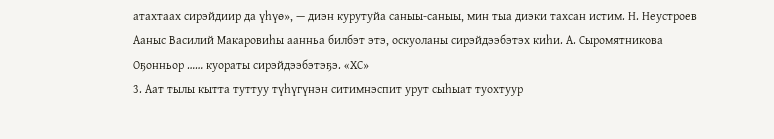атахтаах сирэйдиир да үһүө», — диэн курутуйа саныы-саныы, мин тыа диэки тахсан истим. Н. Неустроев
Ааныс Василий Макаровиһы аанньа билбэт этэ, оскуоланы сирэйдээбэтэх киһи. А. Сыромятникова
Оҕонньор …… куораты сирэйдээбэтэҕэ. «ХС»
3. Аат тылы кытта туттуу түһүгүнэн ситимнэспит урут сыһыат туохтуур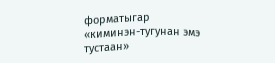форматыгар «киминэн-тугунан эмэ тустаан»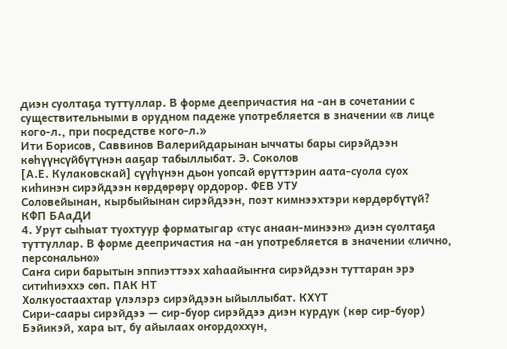диэн суолтаҕа туттуллар. В форме деепричастия на -ан в сочетании с существительными в орудном падеже употребляется в значении «в лице кого-л., при посредстве кого-л.»
Ити Борисов, Саввинов Валерийдарынан ыччаты бары сирэйдээн көһүүнсүйбүтүнэн ааҕар табыллыбат. Э. Соколов
[А.Е. Кулаковскай] сүүһүнэн дьон уопсай өрүттэрин аата-суола суох киһинэн сирэйдээн көрдөрөрү ордорор. ФЕВ УТУ
Соловейынан, кырбыйынан сирэйдээн, поэт кимнээхтэри көрдөрбүтүй? КФП БАаДИ
4. Урут сыһыат туохтуур форматыгар «тус анаан-минээн» диэн суолтаҕа туттуллар. В форме деепричастия на -ан употребляется в значении «лично, персонально»
Саҥа сири барытын эппиэттээх хаһаайыҥҥа сирэйдээн туттаран эрэ ситиһиэххэ сөп. ПАК НТ
Холкуостаахтар үлэлэрэ сирэйдээн ыйыллыбат. КХҮТ
Сири-саары сирэйдээ — сир-буор сирэйдээ диэн курдук (көр сир-буор)
Бэйикэй, хара ыт, бу айылаах оҥордоххун,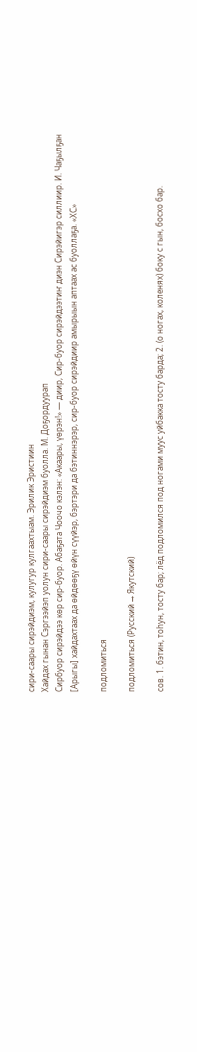сири-саары сирэйдиэм, кулугур кулгаахтыам. Эрилик Эристиин
Хайдах гынан Сэргээйэп уолун сири-саары сирэйдиэм буолла. М. Доҕордуурап
Сирбуор сирэйдээ көр сир-буор. Абаҕата Чоочо кэлэн: «Акаары, үөрэн!» — диир, Сир-буор сирэйдээтиҥ диэн Сирэйигэр силлиир. И. Чаҕылҕан
[Арыгы] хайдахтаах да өйдөөҕү өйүн сүүйэр, бэртэри да бэтиннэрэр, сир-буор сирэйдиир амырыын аптаах ас буоллаҕа. «ХС»

подломиться

подломиться (Русский → Якутский)

сов. 1. бэтин, тоһун, тосту бар; лёд подломился под ногами муус уйбакка тосту барда; 2. (о ногах, коленях) боку с гын, босхо бар.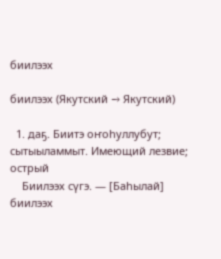биилээх

биилээх (Якутский → Якутский)

  1. даҕ. Биитэ оҥоһуллубут; сытыыламмыт. Имеющий лезвие; острый
    Биилээх сүгэ. — [Баһылай] биилээх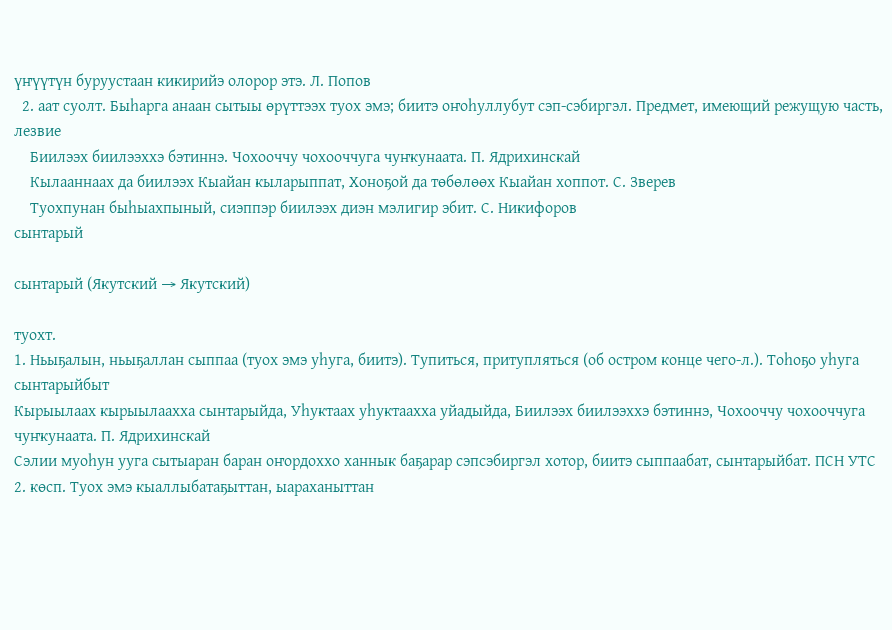үҥүүтүн буруустаан кикирийэ олорор этэ. Л. Попов
  2. аат суолт. Быһарга анаан сытыы өрүттээх туох эмэ; биитэ оҥоһуллубут сэп-сэбиргэл. Предмет, имеющий режущую часть, лезвие
    Биилээх биилээххэ бэтиннэ. Чохооччу чохооччуга чуҥкунаата. П. Ядрихинскай
    Кылааннаах да биилээх Кыайан кыларыппат, Хоноҕой да төбөлөөх Кыайан хоппот. С. Зверев
    Туохпунан быһыахпыный, сиэппэр биилээх диэн мэлигир эбит. С. Никифоров
сынтарый

сынтарый (Якутский → Якутский)

туохт.
1. Ньыҕалын, ньыҕаллан сыппаа (туох эмэ уһуга, биитэ). Тупиться, притупляться (об остром конце чего-л.). Тоһоҕо уһуга сынтарыйбыт
Кырыылаах кырыылаахха сынтарыйда, Уһуктаах уһуктаахха уйадыйда, Биилээх биилээххэ бэтиннэ, Чохооччу чохооччуга чуҥкунаата. П. Ядрихинскай
Сэлии муоһун ууга сытыаран баран оҥордоххо ханнык баҕарар сэпсэбиргэл хотор, биитэ сыппаабат, сынтарыйбат. ПСН УТС
2. көсп. Туох эмэ кыаллыбатаҕыттан, ыараханыттан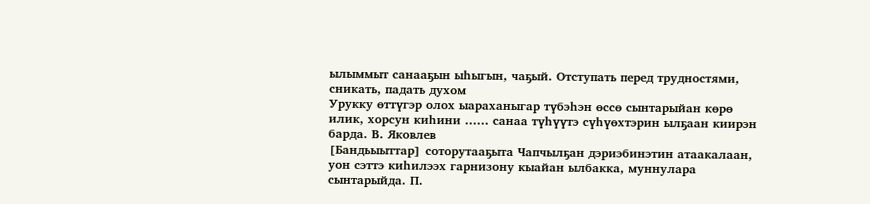ылыммыт санааҕын ыһыгын, чаҕый. Отступать перед трудностями, сникать, падать духом
Урукку өттүгэр олох ыараханыгар түбэһэн өссө сынтарыйан көрө илик, хорсун киһини …… санаа түһүүтэ сүһүөхтэрин ылҕаан киирэн барда. В. Яковлев
[Бандьыыттар] соторутааҕыта Чапчылҕан дэриэбинэтин атаакалаан, уон сэттэ киһилээх гарнизону кыайан ылбакка, муннулара сынтарыйда. П.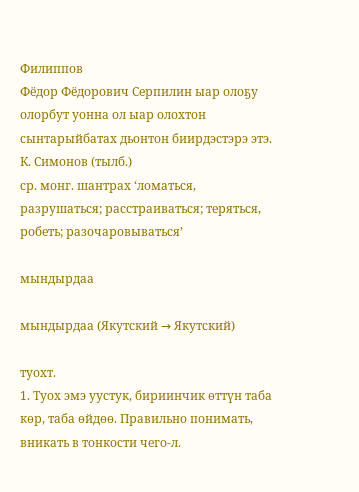Филиппов
Фёдор Фёдорович Серпилин ыар олоҕу олорбут уонна ол ыар олохтон сынтарыйбатах дьонтон биирдэстэрэ этэ. К. Симонов (тылб.)
ср. монг. шантрах ‘ломаться, разрушаться; расстраиваться; теряться, робеть; разочаровываться’

мындырдаа

мындырдаа (Якутский → Якутский)

туохт.
1. Туох эмэ уустук, бириинчик өттүн таба көр, таба өйдөө. Правильно понимать, вникать в тонкости чего-л.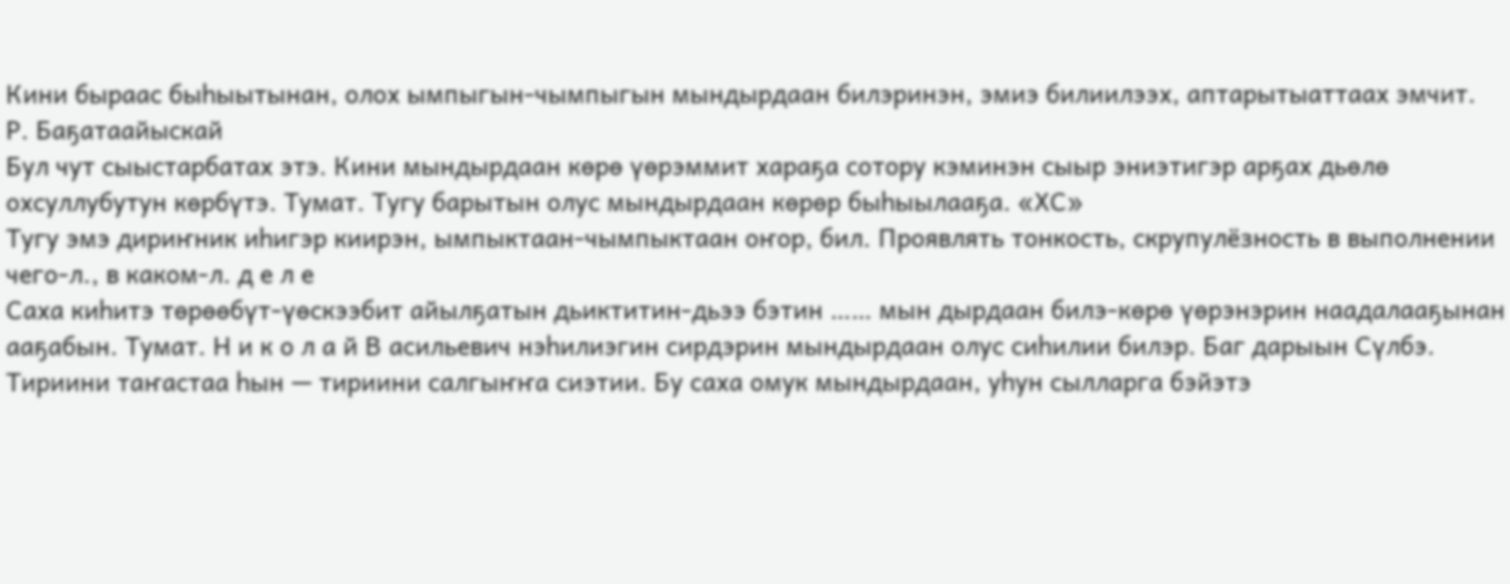Кини быраас быһыытынан, олох ымпыгын-чымпыгын мындырдаан билэринэн, эмиэ билиилээх, аптарытыаттаах эмчит. Р. Баҕатаайыскай
Бул чут сыыстарбатах этэ. Кини мындырдаан көрө үөрэммит хараҕа сотору кэминэн сыыр эниэтигэр арҕах дьөлө охсуллубутун көрбүтэ. Тумат. Тугу барытын олус мындырдаан көрөр быһыылааҕа. «ХС»
Тугу эмэ дириҥник иһигэр киирэн, ымпыктаан-чымпыктаан оҥор, бил. Проявлять тонкость, скрупулёзность в выполнении чего-л., в каком-л. д е л е
Саха киһитэ төрөөбүт-үөскээбит айылҕатын дьиктитин-дьээ бэтин …… мын дырдаан билэ-көрө үөрэнэрин наадалааҕынан ааҕабын. Тумат. Н и к о л а й В асильевич нэһилиэгин сирдэрин мындырдаан олус сиһилии билэр. Баг дарыын Сүлбэ. Тириини таҥастаа һын — тириини салгыҥҥа сиэтии. Бу саха омук мындырдаан, уһун сылларга бэйэтэ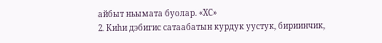айбыт ньымата буолар. «ХС»
2. Киһи дэбигис сатаабатын курдук уустук, бириинчик,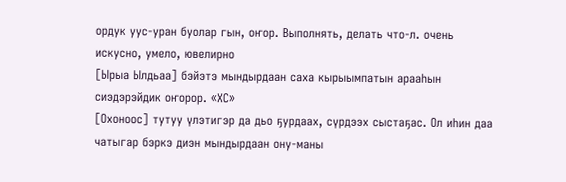ордук уус-уран буолар гын, оҥор. Выполнять, делать что-л. очень искусно, умело, ювелирно
[Ырыа Ылдьаа] бэйэтэ мындырдаан саха кырыымпатын арааһын сиэдэрэйдик оҥорор. «ХС»
[Охоноос] тутуу үлэтигэр да дьо ҕурдаах, сүрдээх сыстаҕас. Ол иһин даа чатыгар бэркэ диэн мындырдаан ону-маны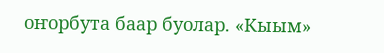оҥорбута баар буолар. «Кыым»